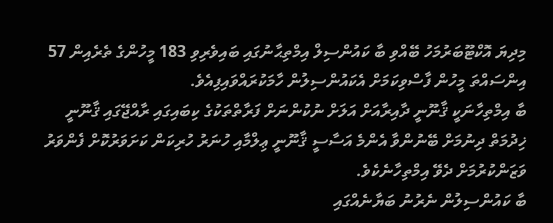މިދިޔަ އޮކްޓޫބަރުމަހު ބޭއްވި ބާ ކައުންސިލް އިމްތިޙާނުގައި ބައިވެރިވި 183 މީހުންގެ ތެރެއިން 57 އިންސައްތަ މީހުން ފާސްވިކަމަށް އެކައުންސިލުން ހާމަކުރައްވައިފިއެވެ.
ބާ އިމްތިހާނަކީ ޤާނޫނީ ދާއިރާއަށް އަލަށް ނުކުންނަށް ފަރާތްތަކުގެ ކިބައިގައި ރާއްޖޭގައި ޤާނޫނީ ޚިދުމަތް ދިނުމަށް ބޭނުންވާ އެންމެ އަސާސީ ޤާނޫނީ ޢިލްމާއި ހުނަރު ހުރިކަން ކަށަވަރުކޮށް ފެންވަރު ވަޒަންކުރުމަށް ދެވޭ އިމްތިހާނެކެވެ.
ބާ ކައުންސިލުން ނެރުނު ބަޔާނެއްގައި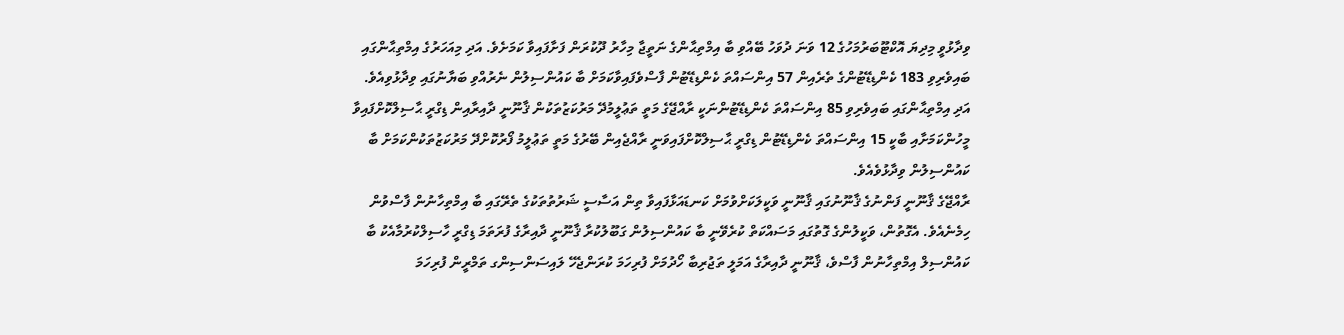ވިދާޅުވީ މިދިޔަ އޮކްޓޫބަރުމަހުގެ 12 ވަނަ ދުވަހު ބޭއްވި ބާ އިމްތިޙާންގެ ނަތީޖާ މިހާރު ދޫކުރަން ފަށާފައިވާ ކަމަށެވެ. އަދި މިއަހަރުގެ އިމްތިޙާންގައި ބައިވެރިވި 183 ކެންޑިޑޭޓުންގެ ތެރެއިން 57 އިންސައްތަ ކެންޑިޑޭޓުން ފާސްވެފައިވާކަމަށް ބާ ކައުންސިލުން ނެރުއްވި ބަޔާނުގައި ވިދާޅުވިއެވެ. އަދި އިމްތިޙާންގައި ބައިވެރިވި 85 އިންސައްތަ ކެންޑިޑޭޓުންނަކީ ރާއްޖޭގެ މަތީ ތަޢުލީމުދޭ މަރުކަޒުތަކުން ޤާނޫނީ ދާއިރާއިން ޑިގްރީ ޙާސިލްކޮށްފައިވާ މީހުންކަމަށާއި ބާކީ 15 އިންސައްތަ ކެންޑިޑޭޓުން ޑިގްރީ ޙާސިލްކޮށްފައިވަނީ ރާއްޖެއިން ބޭރުގެ މަތީ ތަޢުލީމު ފޯރުކޮށްދޭ މަރުކަޒުތަކުންކަމަށް ބާ ކައުންސިލުން ވިދާޅުވެއެވެ.
ރާއްޖޭގެ ޤާނޫނީ ފަންނުގެ ޤާނޫނުގައި ޤާނޫނީ ވަކީލަކަށްވުމަށް ކަނޑައަޅާފައިވާ ތިން އަސާސީ ޝަރުތުތަކުގެ ތެރޭގައި ބާ އިމްތިހާނުން ފާސްވުން ހިމެނެއެވެ. އެގޮތުން، ވަކީލުންގެ ގޮތުގައި މަސައްކަތް ކުރެވޭނީ ބާ ކައުންސިލުން ގަބޫލުކުރާ ޤާނޫނީ ދާއިރާގެ ފުރަތަމަ ޑިގްރީ ހާސިލްކުރުމާއެކު ބާ ކައުންސިލް އިމްތިހާނުން ފާސްވެ، ޤާނޫނީ ދާއިރާގެ އަމަލީ ތަޖުރިބާ ހޯދުމަށް ފުރިހަމަ ކުރަންޖެހޭ ލައިސަންސިންގ ތަމްރީން ފުރިހަމަ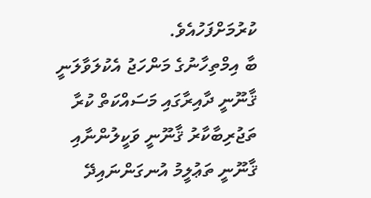ކުރުމަށްފަހުއެވެ.
ބާ އިމްތިހާނުގެ މަންހަޖު އެކުލަވާލަނީ ޤާނޫނީ ދާއިރާގައި މަސައްކަތް ކުރާ ތަޖުރިބާކާރު ޤާނޫނީ ވަކީލުންނާއި ޤާނޫނީ ތަޢުލީމު އުނގަންނައިދޭ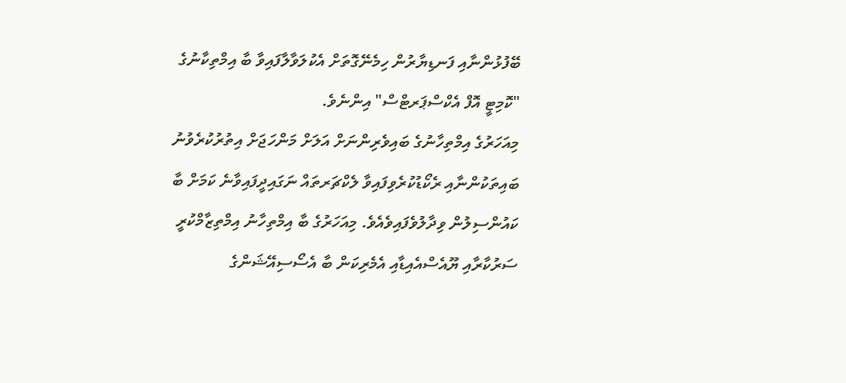ބޭފުޅުންނާއި ފަނޑިޔާރުން ހިމެނޭގޮތަށް އެކުލަވާލާފައިވާ ބާ އިމްތިކާނުގެ "ކޮމިޓީ އޮފް އެކްސްޕަރޓްސް" އިންނެވެ.
މިއަހަރުގެ އިމްތިހާނުގެ ބައިވެރިންނަށް އަލަށް މަންހަޖަށް އިތުރުކުރެވުނު ބައިތަކުންނާއި ރެކޯޑުކުރެވިފައިވާ ލެކްޗަރތައް ނަގައިދީފައިވާނެ ކަމަށް ބާ ކައުންސިލުން ވިދާލުވެފައިވެއެވެ. މިއަހަރުގެ ބާ އިމްތިހާނު އިމްތިޒާމްކުރީ ސަރުކާރާއި ޔޫއެސްއެއިޑާއި އެމެރިކަން ބާ އެސޯސިއޭޝަންގެ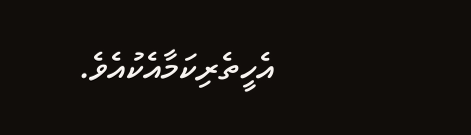އެހީތެރިކަމާއެކުއެވެ.